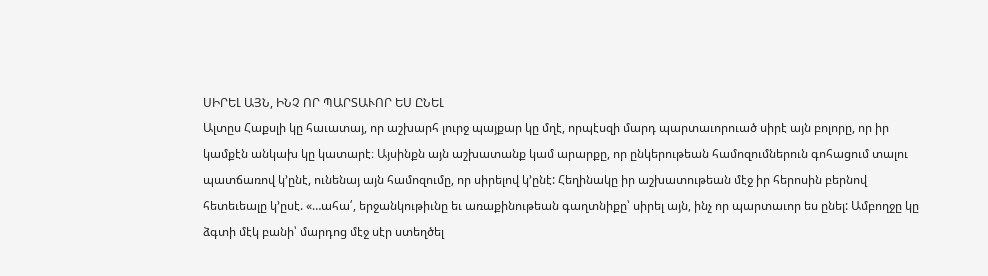ՍԻՐԵԼ ԱՅՆ, ԻՆՉ ՈՐ ՊԱՐՏԱՒՈՐ ԵՍ ԸՆԵԼ
Ալտըս Հաքսլի կը հաւատայ, որ աշխարհ լուրջ պայքար կը մղէ, որպէսզի մարդ պարտաւորուած սիրէ այն բոլորը, որ իր կամքէն անկախ կը կատարէ։ Այսինքն այն աշխատանք կամ արարքը, որ ընկերութեան համոզումներուն գոհացում տալու պատճառով կ՚ընէ, ունենայ այն համոզումը, որ սիրելով կ՚ընէ: Հեղինակը իր աշխատութեան մէջ իր հերոսին բերնով հետեւեալը կ՚ըսէ. «…ահա՛, երջանկութիւնը եւ առաքինութեան գաղտնիքը՝ սիրել այն, ինչ որ պարտաւոր ես ընել: Ամբողջը կը ձգտի մէկ բանի՝ մարդոց մէջ սէր ստեղծել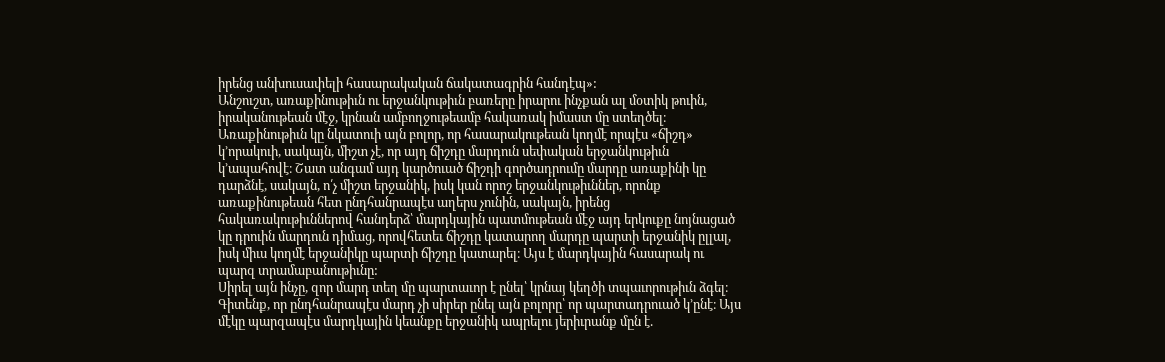իրենց անխուսափելի հասարակական ճակատագրին հանդէպ»:
Անշուշտ, առաքինութիւն ու երջանկութիւն բառերը իրարու ինչքան ալ մօտիկ թուին, իրականութեան մէջ, կրնան ամբողջութեամբ հակառակ իմաստ մը ստեղծել։ Առաքինութիւն կը նկատուի այն բոլոր, որ հասարակութեան կողմէ որպէս «ճիշդ» կ՚որակուի, սակայն, միշտ չէ, որ այդ ճիշդը մարդուն սեփական երջանկութիւն կ՚ապահովէ։ Շատ անգամ այդ կարծուած ճիշդի գործադրումը մարդը առաքինի կը դարձնէ, սակայն, ո՛չ միշտ երջանիկ, իսկ կան որոշ երջանկութիւններ, որոնք առաքինութեան հետ ընդհանրապէս աղերս չունին, սակայն, իրենց հակառակութիւններով հանդերձ՝ մարդկային պատմութեան մէջ այդ երկուքը նոյնացած կը դրուին մարդուն դիմաց, որովհետեւ ճիշդը կատարող մարդը պարտի երջանիկ ըլլալ, իսկ միւս կողմէ երջանիկը պարտի ճիշդը կատարել։ Այս է մարդկային հասարակ ու պարզ տրամաբանութիւնը:
Սիրել այն ինչը, զոր մարդ տեղ մը պարտաւոր է ընել՝ կրնայ կեղծի տպաւորութիւն ձգել։ Գիտենք, որ ընդհանրապէս մարդ չի սիրեր ընել այն բոլորը՝ որ պարտադրուած կ՚ընէ։ Այս մէկը պարզապէս մարդկային կեանքը երջանիկ ապրելու յերիւրանք մըն է.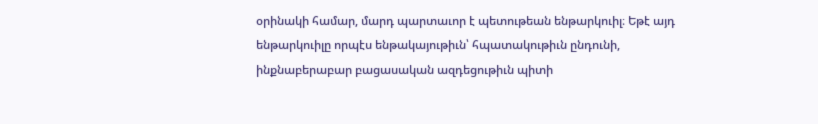օրինակի համար, մարդ պարտաւոր է պետութեան ենթարկուիլ։ Եթէ այդ ենթարկուիլը որպէս ենթակայութիւն՝ հպատակութիւն ընդունի, ինքնաբերաբար բացասական ազդեցութիւն պիտի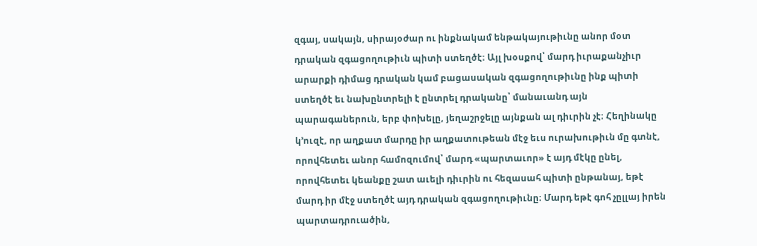զգայ, սակայն, սիրայօժար ու ինքնակամ ենթակայութիւնը անոր մօտ դրական զգացողութիւն պիտի ստեղծէ։ Այլ խօսքով՝ մարդ իւրաքանչիւր արարքի դիմաց դրական կամ բացասական զգացողութիւնը ինք պիտի ստեղծէ եւ նախընտրելի է ընտրել դրականը՝ մանաւանդ այն պարագաներուն, երբ փոխելը, յեղաշրջելը այնքան ալ դիւրին չէ։ Հեղինակը կ՚ուզէ, որ աղքատ մարդը իր աղքատութեան մէջ եւս ուրախութիւն մը գտնէ, որովհետեւ անոր համոզումով՝ մարդ «պարտաւոր» է այդ մէկը ընել, որովհետեւ կեանքը շատ աւելի դիւրին ու հեզասահ պիտի ընթանայ, եթէ մարդ իր մէջ ստեղծէ այդ դրական զգացողութիւնը։ Մարդ եթէ գոհ չըլլայ իրեն պարտադրուածին,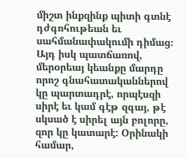միշտ ինքզինք պիտի գտնէ դժգոհութեան եւ սահմանափակումի դիմաց։ Այդ իսկ պատճառով, մերօրեայ կեանքը մարդը որոշ գնահատականներով կը պարտադրէ, որպէսզի սիրէ եւ կամ գէթ զգայ, թէ սկսած է սիրել այն բոլորը, զոր կը կատարէ: Օրինակի համար,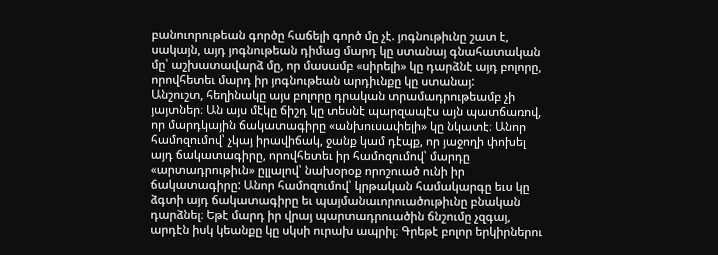բանուորութեան գործը հաճելի գործ մը չէ. յոգնութիւնը շատ է, սակայն, այդ յոգնութեան դիմաց մարդ կը ստանայ գնահատական մը՝ աշխատավարձ մը, որ մասամբ «սիրելի» կը դարձնէ այդ բոլորը, որովհետեւ մարդ իր յոգնութեան արդիւնքը կը ստանայ:
Անշուշտ, հեղինակը այս բոլորը դրական տրամադրութեամբ չի յայտներ։ Ան այս մէկը ճիշդ կը տեսնէ պարզապէս այն պատճառով, որ մարդկային ճակատագիրը «անխուսափելի» կը նկատէ։ Անոր համոզումով՝ չկայ իրավիճակ, ջանք կամ դէպք, որ յաջողի փոխել այդ ճակատագիրը, որովհետեւ իր համոզումով՝ մարդը «արտադրութիւն» ըլլալով՝ նախօրօք որոշուած ունի իր ճակատագիրը: Անոր համոզումով՝ կրթական համակարգը եւս կը ձգտի այդ ճակատագիրը եւ պայմանաւորուածութիւնը բնական դարձնել։ Եթէ մարդ իր վրայ պարտադրուածին ճնշումը չզգայ, արդէն իսկ կեանքը կը սկսի ուրախ ապրիլ։ Գրեթէ բոլոր երկիրներու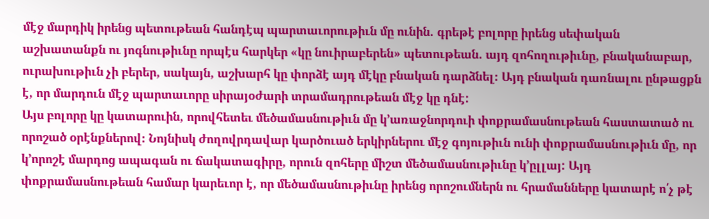մէջ մարդիկ իրենց պետութեան հանդէպ պարտաւորութիւն մը ունին. գրեթէ բոլորը իրենց սեփական աշխատանքն ու յոգնութիւնը որպէս հարկեր «կը նուիրաբերեն» պետութեան. այդ զոհողութիւնը, բնականաբար, ուրախութիւն չի բերեր, սակայն, աշխարհ կը փորձէ այդ մէկը բնական դարձնել։ Այդ բնական դառնալու ընթացքն է, որ մարդուն մէջ պարտաւորը սիրայօժարի տրամադրութեան մէջ կը դնէ:
Այս բոլորը կը կատարուին, որովհետեւ մեծամասնութիւն մը կ՚առաջնորդուի փոքրամասնութեան հաստատած ու որոշած օրէնքներով։ Նոյնիսկ ժողովրդավար կարծուած երկիրներու մէջ գոյութիւն ունի փոքրամասնութիւն մը, որ կ՚որոշէ մարդոց ապագան ու ճակատագիրը, որուն զոհերը միշտ մեծամասնութիւնը կ՚ըլլայ: Այդ փոքրամասնութեան համար կարեւոր է, որ մեծամասնութիւնը իրենց որոշումներն ու հրամանները կատարէ ո՛չ թէ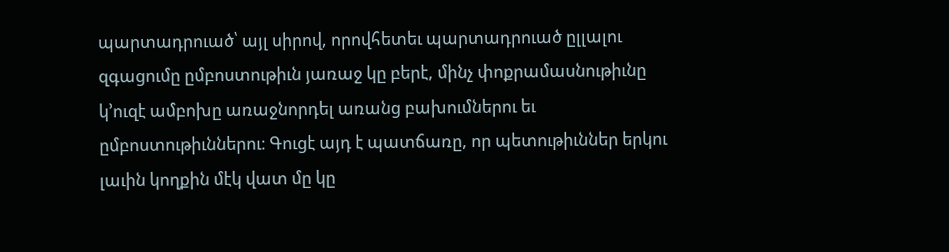պարտադրուած՝ այլ սիրով, որովհետեւ պարտադրուած ըլլալու զգացումը ըմբոստութիւն յառաջ կը բերէ, մինչ փոքրամասնութիւնը կ՚ուզէ ամբոխը առաջնորդել առանց բախումներու եւ ըմբոստութիւններու։ Գուցէ այդ է պատճառը, որ պետութիւններ երկու լաւին կողքին մէկ վատ մը կը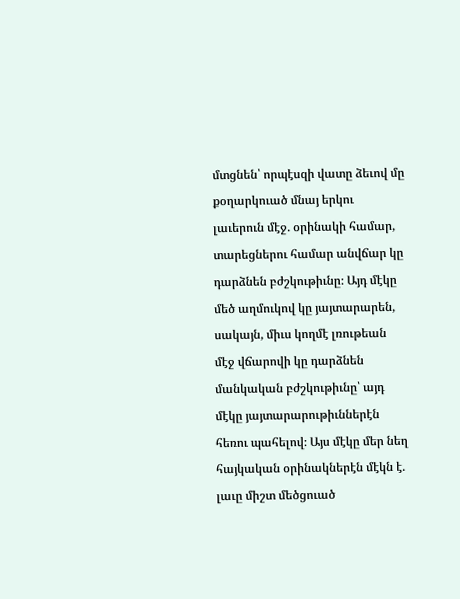մտցնեն՝ որպէսզի վատը ձեւով մը քօղարկուած մնայ երկու լաւերուն մէջ. օրինակի համար, տարեցներու համար անվճար կը դարձնեն բժշկութիւնը։ Այդ մէկը մեծ աղմուկով կը յայտարարեն, սակայն, միւս կողմէ լռութեան մէջ վճարովի կը դարձնեն մանկական բժշկութիւնը՝ այդ մէկը յայտարարութիւններէն հեռու պահելով։ Այս մէկը մեր նեղ հայկական օրինակներէն մէկն է. լաւը միշտ մեծցուած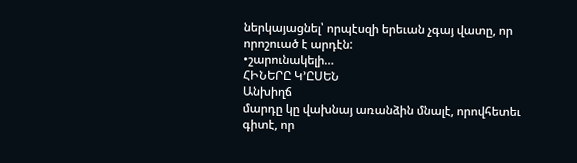ներկայացնել՝ որպէսզի երեւան չգայ վատը, որ որոշուած է արդէն:
•շարունակելի…
ՀԻՆԵՐԸ Կ՚ԸՍԵՆ
Անխիղճ
մարդը կը վախնայ առանձին մնալէ, որովհետեւ գիտէ, որ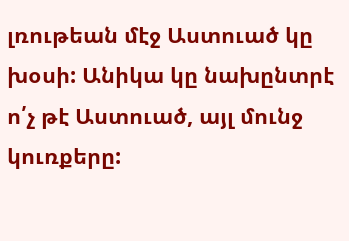լռութեան մէջ Աստուած կը խօսի: Անիկա կը նախընտրէ ո՛չ թէ Աստուած, այլ մունջ կուռքերը: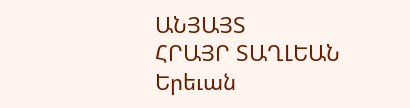ԱՆՅԱՅՏ
ՀՐԱՅՐ ՏԱՂԼԵԱՆ
Երեւան